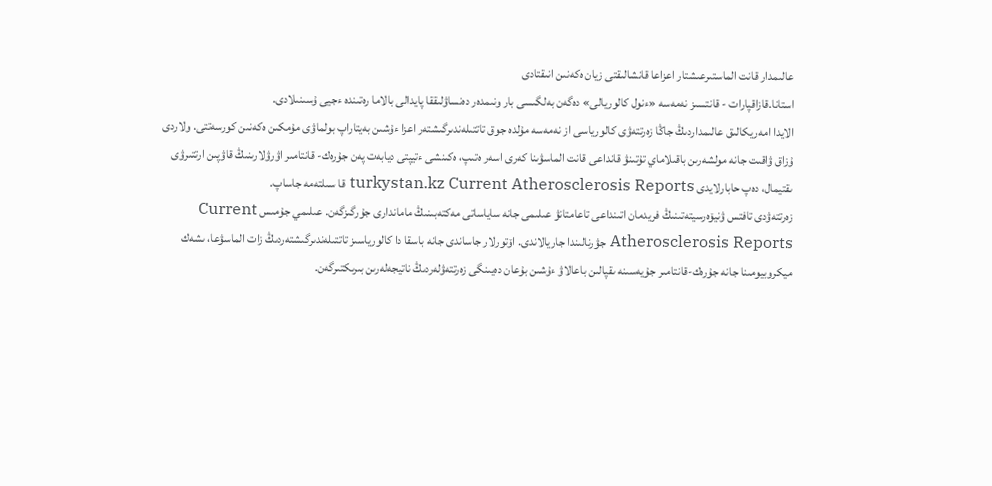عالىمدار قانت الماستىرعىشتار اعزاعا قانشالىقتى زيان ەكەنىن انىقتادى
استانا.قازاقپارات - قانتسىز نەمەسە «ءنول كالوريالى» دەگەن بەلگىسى بار ونىمدەر دەنساۋلىققا پايدالى بالاما رەتىندە ءجيى ۇسىنىلادى.
الايدا امەريكالىق عالىمداردىڭ جاڭا زەرتتەۋى كالورياسى از نەمەسە مۇلدە جوق تاتتىلەندىرگىشتەر اعزا ءۇشىن بەيتاراپ بولماۋى مۇمكىن ەكەنىن كورسەتتى. ولاردى ۇزاق ۋاقىت جانە مولشەرىن باقىلاماي تۇتىنۋ قانداعى قانت الماسۋىنا كەرى اسەر ەتىپ، ەكىنشى ءتيپتى ديابەت پەن جۇرەك- قانتامىر اۋرۋلارىنىڭ قاۋپىن ارتتىرۋى ىقتيمال، دەپ حابارلايدى turkystan.kz Current Atherosclerosis Reports قا سىلتەمە جاساپ.
زەرتتەۋدى تافتس ۋنيۆەرسيتەتىنىڭ فريدمان اتىنداعى تاعامتانۋ عىلىمى جانە ساياساتى مەكتەبىنىڭ ماماندارى جۇرگىزگەن. عىلىمي جۇمىس Current Atherosclerosis Reports جۋرنالىندا جاريالاندى. اۆتورلار جاساندى جانە باسقا دا كالورياسىز تاتتىلەندىرگىشتەردىڭ زات الماسۋعا، ىشەك ميكروبيومىنا جانە جۇرەك-قانتامىر جۇيەسىنە ىقپالىن باعالاۋ ءۇشىن بۇعان دەيىنگى زەرتتەۋلەردىڭ ناتيجەلەرىن بىرىكتىرگەن.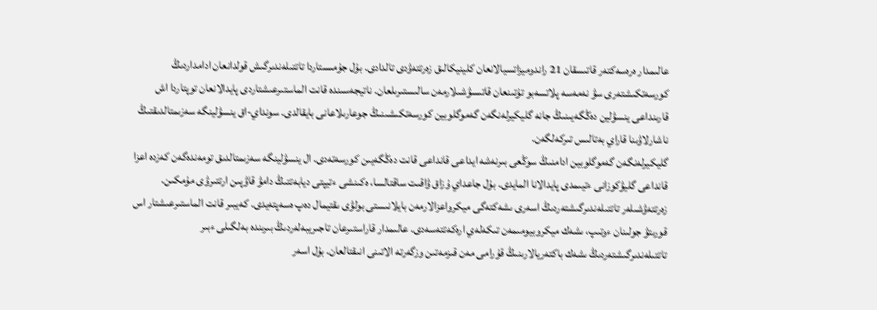عالىمدار ەرەسەكتەر قاتىسقان 21 راندوميزاتسيالانعان كلينيكالىق زەرتتەۋدى تالدادى. بۇل جۇمىستاردا تاتتىلەندىرگىش قولدانعان ادامداردىڭ كورسەتكىشتەرى سۋ نەمەسە پلاتسەبو تۇتىنعان قاتىسۋشىلارمەن سالىستىرىلعان. ناتيجەسىندە قانت الماستىرعىشتاردى پايدالانعان توپتاردا اش قارىنداعى ينسۋلين دەڭگەيىنىڭ جانە گليكيرلەنگەن گەموگلوبين كورسەتكىشىنىڭ جوعارىلاعانى بايقالدى. سونداي-اق ينسۋلينگە سەزىمتالدىقتىڭ ناشارلاۋىنا قاراي بەتالىس تىركەلگەن.
گليكيرلەنگەن گەموگلوبين ادامنىڭ سوڭعى بىرنەشە ايداعى قانداعى قانت دەڭگەيىن كورسەتەدى. ال ينسۋلينگە سەزىمتالدىق تومەندەگەن كەزدە اعزا قانداعى گليۋكوزانى ءتيىمدى پايدالانا المايدى. بۇل جاعداي ۇزاق ۋاقىت ساقتالسا، ەكىنشى ءتيپتى ديابەتتىڭ دامۋ قاۋپىن ارتتىرۋى مۇمكىن.
زەرتتەۋشىلەر تاتتىلەندىرگىشتەردىڭ اسەرى ىشەكتەگى ميكرواعزالارمەن بايلانىستى بولۋى ىقتيمال دەپ ەسەپتەيدى. كەيبىر قانت الماستىرعىشتار اس قورىتۋ جولىنان ءوتىپ، ىشەك ميكروبيومىمەن تىكەلەي ارەكەتتەسەدى. عالىمدار قاراستىرعان تاجىريبەلەردىڭ بىرىندە بەلگىلى ءبىر تاتتىلەندىرگىشتەردىڭ ىشەك باكتەريالارىنىڭ قۇرامى مەن قىزمەتىن وزگەرتە الاتىنى انىقتالعان. بۇل اسەر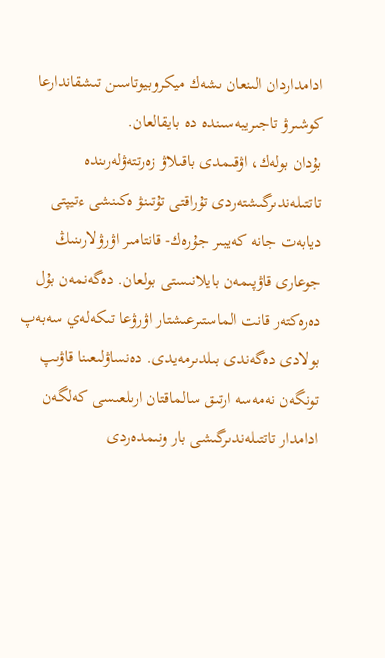ادامداردان الىنعان ىشەك ميكروبيوتاسىن تىشقاندارعا كوشىرۋ تاجىريبەسىندە دە بايقالعان.
بۇدان بولەك، اۋقىمدى باقىلاۋ زەرتتەۋلەرىندە تاتتىلەندىرگىشتەردى تۇراقتى تۇتىنۋ ەكىنشى ءتيپتى ديابەت جانە كەيبىر جۇرەك- قانتامىر اۋرۋلارىنىڭ جوعارى قاۋپىمەن بايلانىستى بولعان. دەگەنمەن بۇل دەرەكتەر قانت الماستىرعىشتار اۋرۋعا تىكەلەي سەبەپ بولادى دەگەندى بىلدىرمەيدى. دەنساۋلىعىنا قاۋىپ تونگەن نەمەسە ارتىق سالماقتان ارىلعىسى كەلگەن ادامدار تاتتىلەندىرگىشى بار ونىمدەردى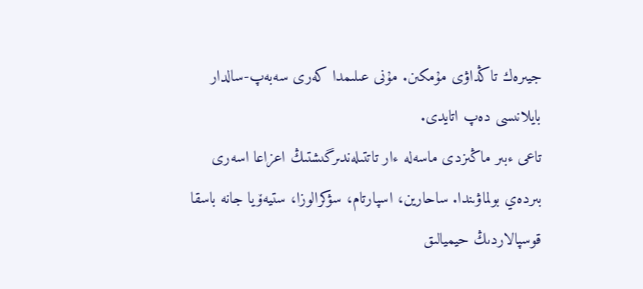جيىرەك تاڭداۋى مۇمكىن. مۇنى عىلىمدا كەرى سەبەپ-سالدار بايلانىسى دەپ اتايدى.
تاعى ءبىر ماڭىزدى ماسەلە ءار تاتتىلەندىرگىشتىڭ اعزاعا اسەرى بىردەي بولماۋىندا. ساحارين، اسپارتام، سۋكرالوزا، ستيەۆيا جانە باسقا قوسپالاردىڭ حيميالىق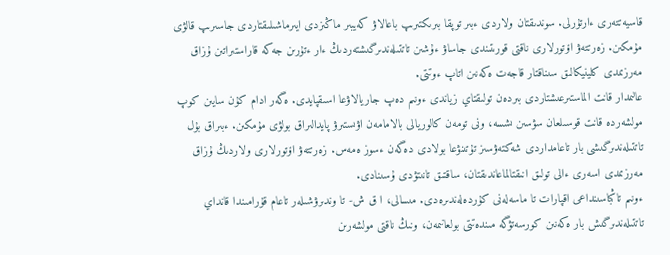قاسيەتتەرى ءارتۇرلى. سوندىقتان ولاردى ءبىر توپقا بىرىكتىرىپ باعالاۋ كەيبىر ماڭىزدى ايىرماشىلىقتاردى جاسىرىپ قالۋى مۇمكىن. زەرتتەۋ اۆتورلارى ناقتى قورىتىندى جاساۋ ءۇشىن تاتتىلەندىرگىشتەردىڭ ءار ءتۇرىن جەكە قاراستىراتىن ۇزاق مەرزىمدى كلينيكالىق سىناقتار قاجەت ەكەنىن اتاپ ءوتتى.
عالىمدار قانت الماستىرعىشتاردى بىردەن تولىقتاي زياندى ءونىم دەپ جاريالاۋعا اسىقپايدى. ەگەر ادام كۇن سايىن كوپ مولشەردە قانت قوسىلعان سۋسىن ىشسە، ونى تومەن كالوريالى بالامامەن اۋىستىرۋ پايدالىراق بولۋى مۇمكىن. ءبىراق بۇل تاتتىلەندىرگىشى بار تاعامداردى شەكتەۋسىز تۇتىنۋعا بولادى دەگەن ءسوز ەمەس. زەرتتەۋ اۆتورلارى ولاردىڭ ۇزاق مەرزىمدى اسەرى ءالى تولىق انىقتالماعاندىقتان، ساقتىق تانىتۋدى ۇسىنادى.
ءونىم تاڭباسىنداعى اقپارات تا ماسەلەنى كۇردەلەندىرەدى. مىسالى، ا ق ش- تا وندىرۋشىلەر تاعام قۇرامىندا قانداي تاتتىلەندىرگىش بار ەكەنىن كورسەتۋگە مىندەتتى بولعانىمەن، ونىڭ ناقتى مولشەرىن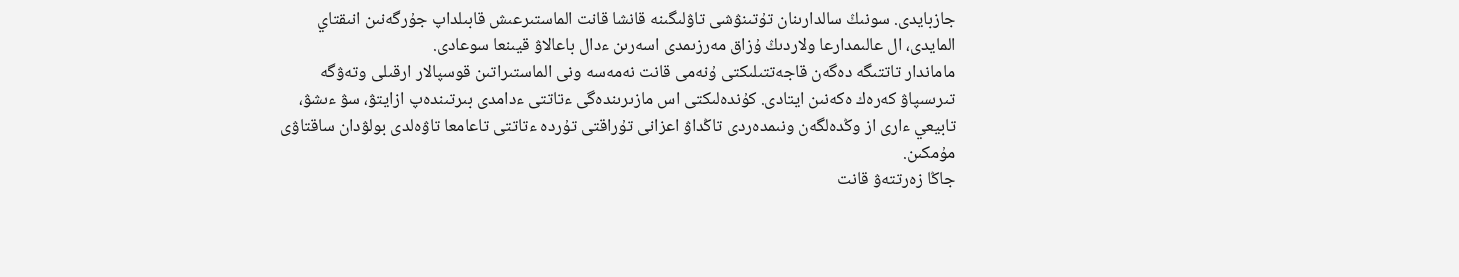جازبايدى. سونىڭ سالدارىنان تۇتىنۋشى تاۋلىگىنە قانشا قانت الماستىرعىش قابىلداپ جۇرگەنىن انىقتاي المايدى، ال عالىمدارعا ولاردىڭ ۇزاق مەرزىمدى اسەرىن ءدال باعالاۋ قيىنعا سوعادى.
ماماندار تاتتىگە دەگەن قاجەتتىلىكتى ۇنەمى قانت نەمەسە ونى الماستىراتىن قوسپالار ارقىلى وتەۋگە تىرىسپاۋ كەرەك ەكەنىن ايتادى. كۇندەلىكتى اس مازىرىندەگى ءتاتتى ءدامدى بىرتىندەپ ازايتۋ، سۋ ءىشۋ، تابيعي ءارى از وڭدەلگەن ونىمدەردى تاڭداۋ اعزانى تۇراقتى تۇردە ءتاتتى تاعامعا تاۋەلدى بولۋدان ساقتاۋى مۇمكىن.
جاڭا زەرتتەۋ قانت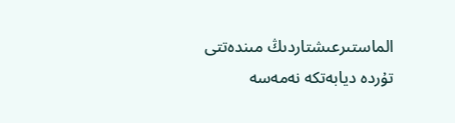الماستىرعىشتاردىڭ مىندەتتى تۇردە ديابەتكە نەمەسە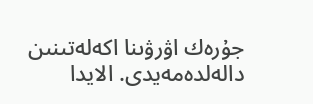جۇرەك اۋرۋىنا اكەلەتىنىن دالەلدەمەيدى. الايدا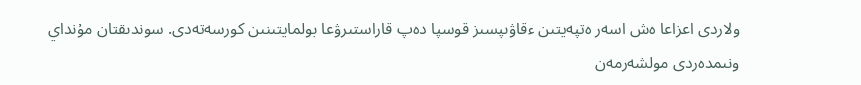ولاردى اعزاعا ەش اسەر ەتپەيتىن ءقاۋىپسىز قوسپا دەپ قاراستىرۋعا بولمايتىنىن كورسەتەدى. سوندىقتان مۇنداي ونىمدەردى مولشەرمەن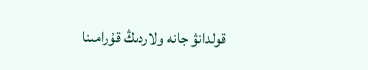قولدانۋ جانە ولاردىڭ قۇرامىنا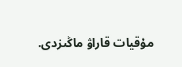مۇقيات قاراۋ ماڭىزدى.